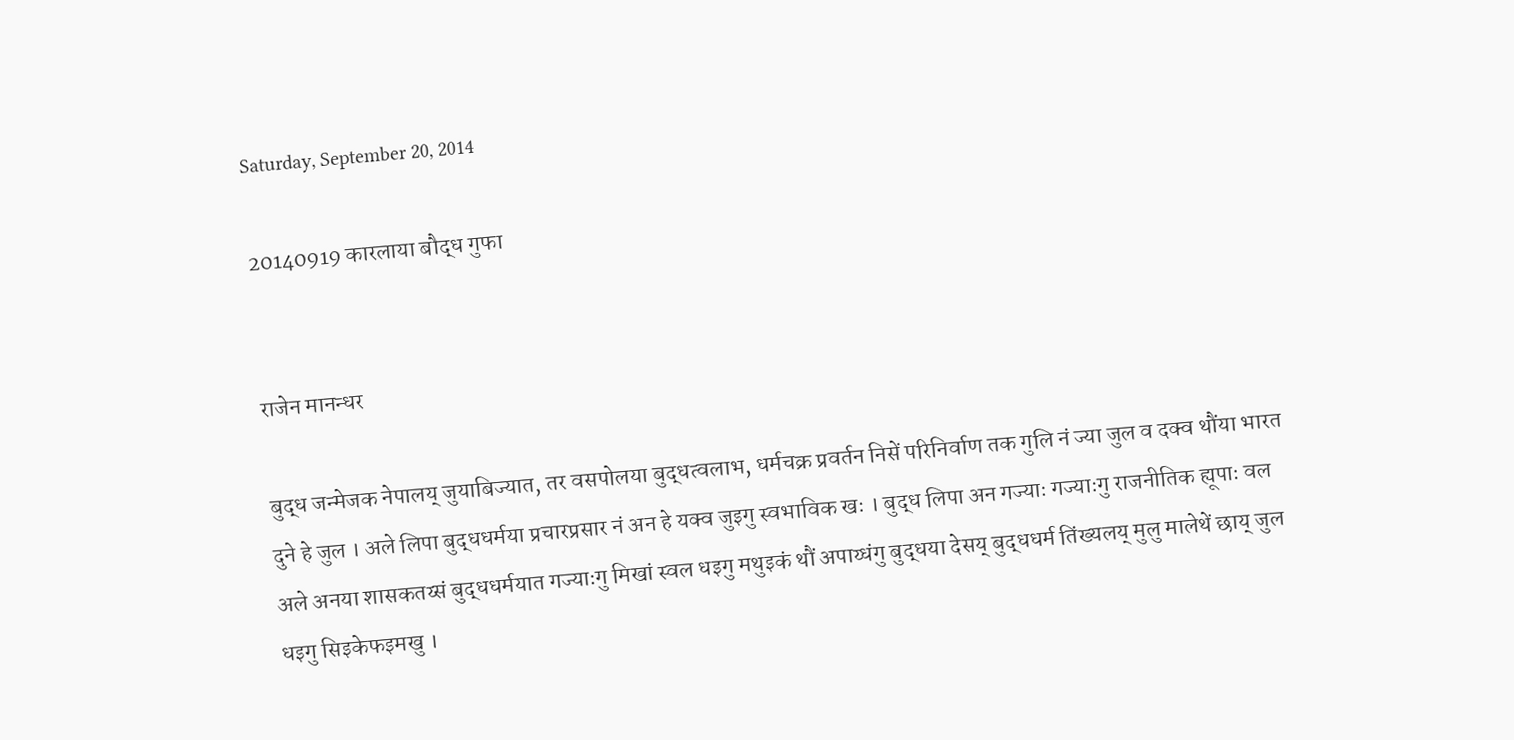Saturday, September 20, 2014

20140919 कारलाया बौद्ध गुफा


राजेन मानन्धर

बुद्ध जन्मेजक नेपालय् जुयाबिज्यात, तर वसपोलया बुद्धत्वलाभ, धर्मचक्र प्रवर्तन निसें परिनिर्वाण तक गुलि नं ज्या जुल व दक्व थौंया भारत दुने हे जुल । अले लिपा बुद्धधर्मया प्रचारप्रसार नं अन हे यक्व जुइगु स्वभाविक खः । बुद्ध लिपा अन गज्याः गज्याःगु राजनीतिक ह्यूपाः वल अले अनया शासकतय्सं बुद्धधर्मयात गज्याःगु मिखां स्वल धइगु मथुइकं थौं अपाय्धंगु बुद्धया देसय् बुद्धधर्म तिंख्यलय् मुलु मालेथें छाय् जुल धइगु सिइकेफइमखु ।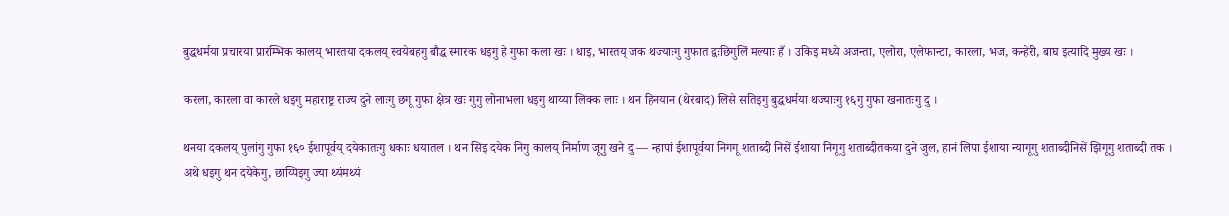बुद्धधर्मया प्रचारया प्रारम्भिक कालय् भारतया दकलय् स्वयेबहगु बौद्ध स्मारक धइगु हे गुफा कला खः । धाइ, भारतय् जक थज्याःगु गुफात द्वःछिगुलिं मल्याः हँ । उकिइ मध्ये अजन्ता, एलोरा, एलेफान्टा, कारला, भज, कन्हेरी, बाघ इत्यादि मुख्य खः ।

करला, कारला वा कारले धइगु महाराष्ट्र राज्य दुने लाःगु छगू गुफा क्षेत्र खः गुगु लोनाभला धइगु थाय्या लिक्क लाः । थन हिनयान (थेरबाद) लिसे सतिइगु बुद्धधर्मया थज्याःगु १६गु गुफा खनातःगु दु ।

थनया दकलय् पुलांगु गुफा १६० ईशापूर्वय् दयेकातःगु धकाः धयातल । थन सिइ दयेक निगु कालय् निर्माण जूगु खने दु — न्हापां ईशापूर्वया निगगू शताब्दी निसें ईशाया निगूगु शताब्दीतकया दुने जुल, हानं लिपा ईशाया न्यागूगु शताब्दीनिसें झिगूगु शताब्दी तक । अथे धइगु थन दयेकेगु, छाय्पिइगु ज्या थ्यंमथ्यं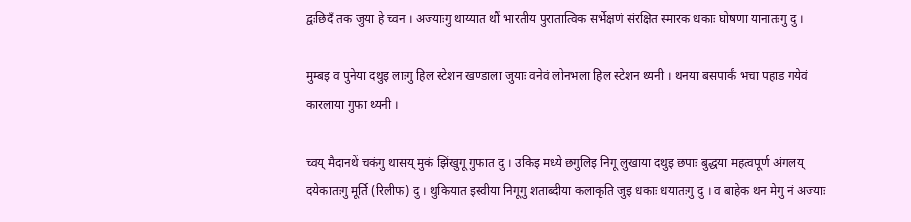द्वःछिदँ तक जुया हे च्वन । अज्याःगु थाय्यात थौं भारतीय पुरातात्विक सर्भेक्षणं संरक्षित स्मारक धकाः घोषणा यानातःगु दु ।

मुम्बइ व पुनेया दथुइ लाःगु हिल स्टेशन खण्डाला जुयाः वनेवं लोनभला हिल स्टेशन थ्यनी । थनया बसपार्कं भचा पहाड गयेवं कारलाया गुफा थ्यनी ।

च्वय् मैदानथें चकंगु थासय् मुकं झिंखुगू गुफात दु । उकिइ मध्ये छगुलिइ निगू लुखाया दथुइ छपाः बुद्धया महत्वपूर्ण अंगलय् दयेकातःगु मूर्ति (रिलीफ) दु । थुकियात इस्वीया निगूगु शताब्दीया कलाकृति जुइ धकाः धयातःगु दु । व बाहेक थन मेगु नं अज्याः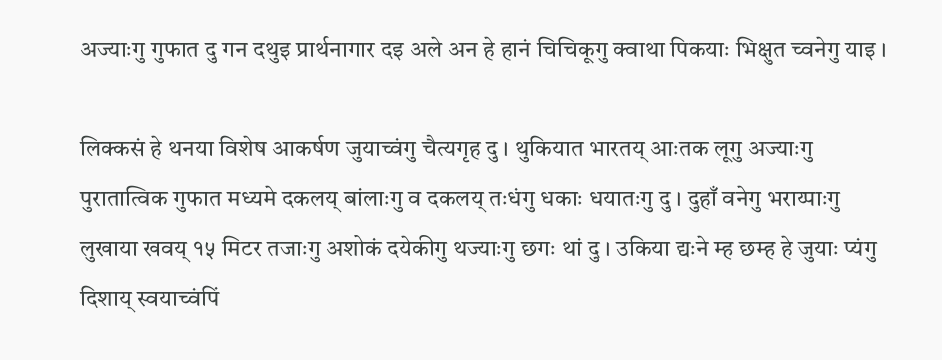अज्याःगु गुफात दु गन दथुइ प्रार्थनागार दइ अले अन हे हानं चिचिकूगु क्वाथा पिकयाः भिक्षुत च्वनेगु याइ ।

लिक्कसं हे थनया विशेष आकर्षण जुयाच्वंगु चैत्यगृह दु । थुकियात भारतय् आःतक लूगु अज्याःगु पुरातात्विक गुफात मध्यमे दकलय् बांलाःगु व दकलय् तःधंगु धकाः धयातःगु दु । दुहाँ वनेगु भराय्पाःगु लुखाया खवय् १५ मिटर तजाःगु अशोकं दयेकीगु थज्याःगु छगः थां दु । उकिया द्यःने म्ह छम्ह हे जुयाः प्यंगु दिशाय् स्वयाच्वंपिं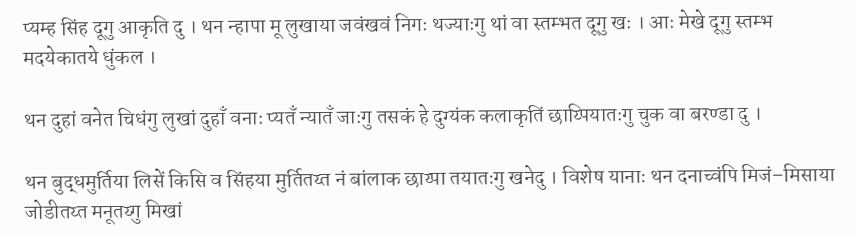प्यम्ह सिंह दूगु आकृति दु । थन न्हापा मू लुखाया जवंखवं निगः थज्याःगु थां वा स्तम्भत दूगु खः । आः मेखे दूगु स्तम्भ मदयेकातये धुंकल ।

थन दुहां वनेत चिधंगु लुखां दुहाँ वनाः प्यतँ न्यातँ जाःगु तसकं हे दुग्यंक कलाकृतिं छाय्पियातःगु चुक वा बरण्डा दु ।

थन बुद्धमुर्तिया लिसें किसि व सिंहया मुर्तितय्त नं बांलाक छाय्पा तयातःगु खनेदु । विशेष यानाः थन दनाच्वंपि मिजं–मिसाया जोडीतय्त मनूतय्गु मिखां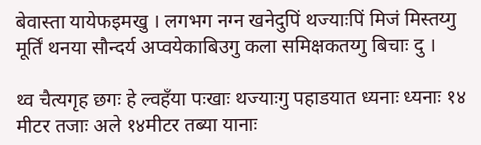बेवास्ता यायेफइमखु । लगभग नग्न खनेदुपिं थज्याःपिं मिजं मिस्तय्गु मूर्तिं थनया सौन्दर्य अप्वयेकाबिउगु कला समिक्षकतय्गु बिचाः दु ।

थ्व चैत्यगृह छगः हे ल्वहँया पःखाः थज्याःगु पहाडयात ध्यनाः ध्यनाः १४ मीटर तजाः अले १४मीटर तब्या यानाः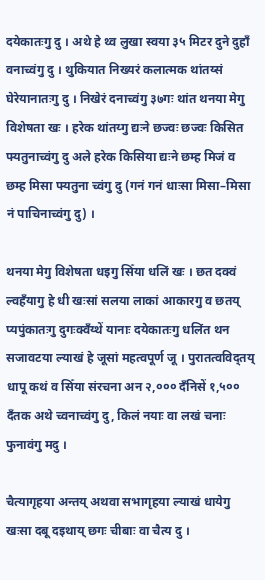दयेकातःगु दु । अथे हे थ्व लुखा स्वया ३५ मिटर दुने दुहाँ वनाच्वंगु दु । थुकियात निख्यरं कलात्मक थांतय्सं घेरेयानातःगु दु । निखेरं दनाच्वंगु ३७गः थांत थनया मेगु विशेषता खः । हरेक थांतय्गु द्यःने छज्वः छज्वः किसित फ्यतुनाच्वंगु दु अले हरेक किसिया द्यःने छम्ह मिजं व छम्ह मिसा फ्यतुना च्वंगु दु (गनं गनं धाःसा मिसा–मिसा नं पाचिनाच्वंगु दु) ।

थनया मेगु विशेषता धइगु सिँया धलिं खः । छत दक्वं ल्वहँयागु हे धी खःसां सलया लाकां आकारगु व छतय् प्यपुंकातःगु दुगःक्वँय्थें यानाः दयेकातःगु धलिंत थन सजावटया ल्याखं हे जूसां महत्वपूर्ण जू । पुरातत्वविद्तय् धापू कथं व सिँया संरचना अन २,००० दँनिसें १,५०० दँतक अथे च्वनाच्वंगु दु, किलं नयाः वा लखं चनाः फुनावंगु मदु ।

चैत्यागृहया अन्तय् अथवा सभागृहया ल्याखं धायेगु खःसा दबू दइथाय् छगः चीबाः वा चैत्य दु ।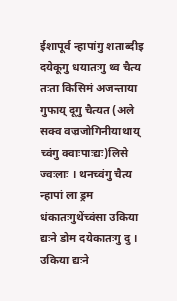ईशापूर्व न्हापांगु शताब्दीइ दयेकूगु धयातःगु थ्व चैत्य तःता किसिमं अजन्ताया गुफाय् दूगु चैत्यत (अले सक्व वज्रजोगिनीयाथाय् च्वंगु क्वाःपाःद्यः)लिसे ज्वःलाः । थनच्वंगु चैत्य न्हापां ला ड्रम धंकातःगुथेंच्वंसा उकिया द्यःने डोम दयेकातःगु दु । उकिया द्यःने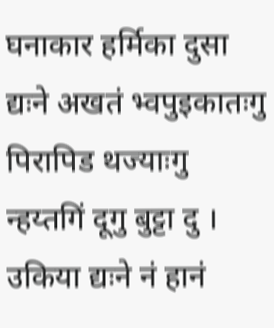घनाकार हर्मिका दुसा द्यःने अखतं भ्वपुइकातःगु पिरापिड थज्याःगु न्हय्तगिं दूगु बुट्टा दु । उकिया द्यःने नं हानं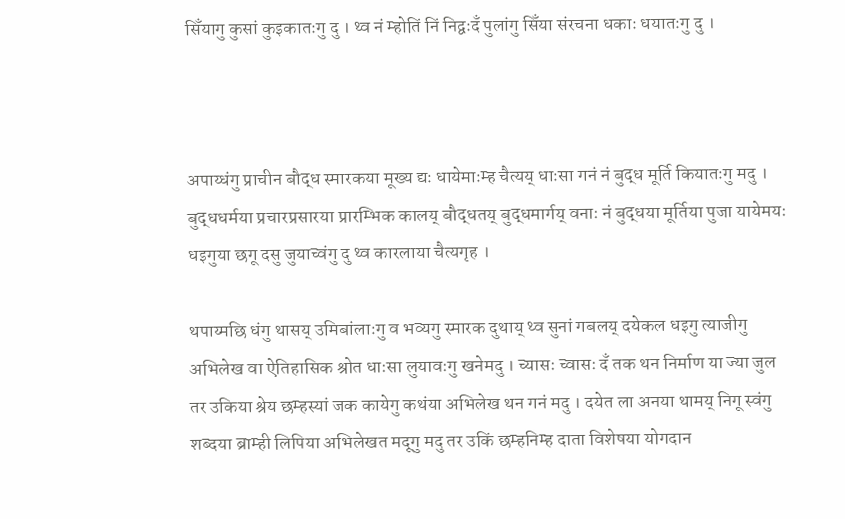सिँयागु कुसां कुइकातःगु दु । थ्व नं म्होतिं निं निद्वःदँ पुलांगु सिँया संरचना धकाः धयातःगु दु ।



अपाय्धंगु प्राचीन बौद्ध स्मारकया मूख्य द्यः धायेमाःम्ह चैत्यय् धाःसा गनं नं बुद्ध मूर्ति कियातःगु मदु । बुद्धधर्मया प्रचारप्रसारया प्रारम्भिक कालय् बौद्धतय् बुद्धमार्गय् वनाः नं बुद्धया मूर्तिया पुजा यायेमयः धइगुया छगू दसु जुयाच्वंगु दु थ्व कारलाया चैत्यगृह ।

थपाय्मछि धंगु थासय् उमिबांलाःगु व भव्यगु स्मारक दुथाय् थ्व सुनां गबलय् दयेकल धइगु त्याजीगु अभिलेख वा ऐतिहासिक श्रोत धाःसा लुयावःगु खनेमदु । च्यासः च्वासः दँ तक थन निर्माण या ज्या जुल तर उकिया श्रेय छम्हस्यां जक कायेगु कथंया अभिलेख थन गनं मदु । दयेत ला अनया थामय् निगू स्वंगु शब्दया ब्राम्ही लिपिया अभिलेखत मदूगु मदु तर उकिं छम्हनिम्ह दाता विशेषया योगदान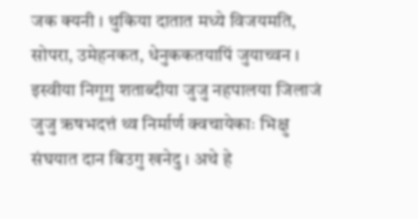जक क्यनी । थुकिया दातात मध्ये विजयमति, सोपरा, उमेहनकत, धेनुककतयापिं जुयाच्वन । इस्वीया निगूगु शताब्दीया जुजु नहपालया जिलाजं जुजु ऋषभदत्तं थ्व निर्मार्ण क्वचायेकाः भिक्षु संघयात दान बिउगु खनेदु । अथे हे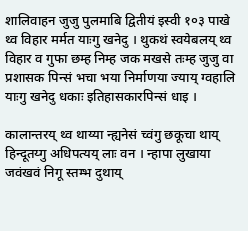शालिवाहन जुजु पुलमाबि द्वितीयं इस्वी १०३ पाखे थ्व विहार मर्मत याःगु खनेदु । थुकथं स्वयेबलय् थ्व विहार व गुफा छम्ह निम्ह जक मखसे तःम्ह जुजु वा प्रशासक पिन्सं भचा भया निर्माणया ज्याय् ग्वहालि याःगु खनेदु धकाः इतिहासकारपिन्सं धाइ ।

कालान्तरय् थ्व थाय्या न्ह्यनेसं च्वंगु छकूचा थाय् हिन्दूतय्गु अधिपत्यय् लाः वन । न्हापा लुखाया जवंखवं निगू स्तम्भ दुथाय्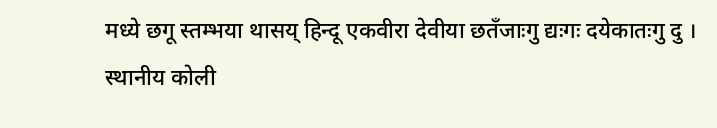मध्ये छगू स्तम्भया थासय् हिन्दू एकवीरा देवीया छतँजाःगु द्यःगः दयेकातःगु दु । स्थानीय कोली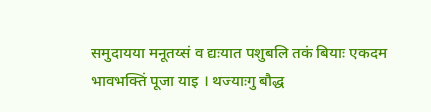समुदायया मनूतय्सं व द्यःयात पशुबलि तकं बियाः एकदम भावभक्तिं पूजा याइ । थज्याःगु बौद्ध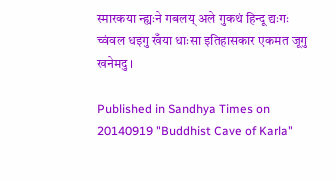स्मारकया न्ह्यःने गबलय् अले गुकथं हिन्दू द्यःगः च्वंवल धइगु खँया धाःसा इतिहासकार एकमत जूगु खनेमदु ।

Published in Sandhya Times on 20140919 "Buddhist Cave of Karla"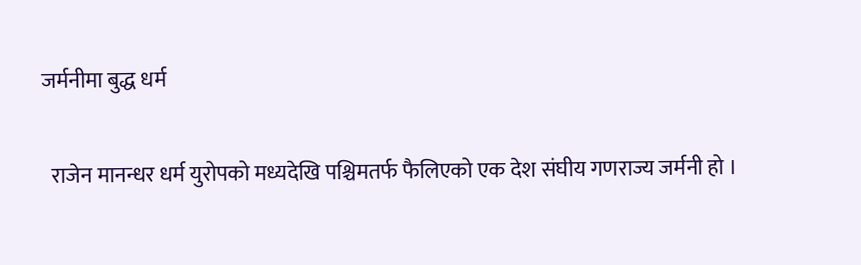जर्मनीमा बुद्ध धर्म

  राजेन मानन्धर धर्म युरोपको मध्यदेखि पश्चिमतर्फ फैलिएको एक देश संघीय गणराज्य जर्मनी हो ।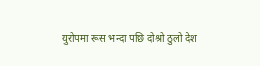युरोपमा रूस भन्दा पछि दोश्रो ठुलो देश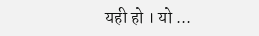यही हो । यो ...